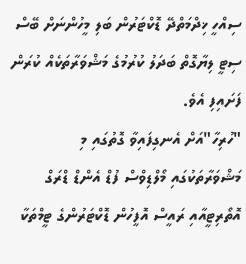ސިއްހީ ޚިދްމަތްދޭ ޑޮކްޓަރުން ބަލި މީހުންނަށް ބޭސް ސިޓީ ލިޔާގޮތް ބަދަލު ކުރުމުގެ މަޝްވަރާތަކެއް ކުރަން ފަށައިފި އެވެ.
"ހުރިހާ"އަށް އެނގިފައިވާ ގޮތުގައި މި މަޝްވަރާތަކުގައި މޯލްޑިވްސް ފުޑް އެންޑް ޑްރަގް އޮތޯރިޓީއާއި ރައީސް އޮފީހުން ޑޮކްޓަރުންގެ ޓީމްތަކާ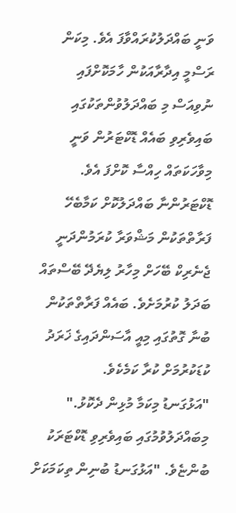ވަނީ ބައްދަލުކުރައްވާފަ އެވެ. މިކަން ރަސްމީ އިދާރާއަކުން ހާމަކޮށްފައި ނުވިއަސް މި ބައްދަލުވުންތަކުގައި ބައިވެރިވި ބައެއް ޑޮކްޓަރުން ވަނީ މިވާހަކަތައް ހިއްސާ ކޮށްފަ އެވެ.
ޑޮކްޓަރުންނާ ބައްދަލުކޮށް ކަމާބެހޭ ފަރާތްތަކުން މަޝްވަރާ ކުރަމުންދަނީ ޖެނެރިކް ބޭހަށް މިހާރު ލިޔެދޭ ބޭސްތައް ބަދަލު ކުރުމަށެވެ. ބައެއް ފަރާތްތަކުން ބުނާ ގޮތުގައި މިއީ އާސަންދައިގެ ޚަރަދު ކުޑަކުރުމަށް ކުރާ ކަމެކެވެ.
"އަޅުގަނޑު މިކަމާ މުޅިން ދެކޮޅު." މިބައްދަލުވުމުގައި ބައިވެރިވި ޑޮކްޓަރަކު ބުންޏެވެ. "އަޅުގަނޑު ބުނިން ތިކަމަކަށް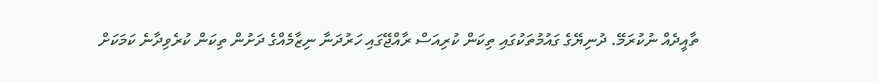ތާއީދެއް ނުކުރަމޭ. ދުނިޔޭގެ ގައުމުތަކުގައި ތިކަން ކުރިއަސް ރާއްޖޭގައި ހަރުދަނާ ނިޒާމެއްގެ ދަށުން ތިކަން ކުރެވިދާނެ ކަމަކަށް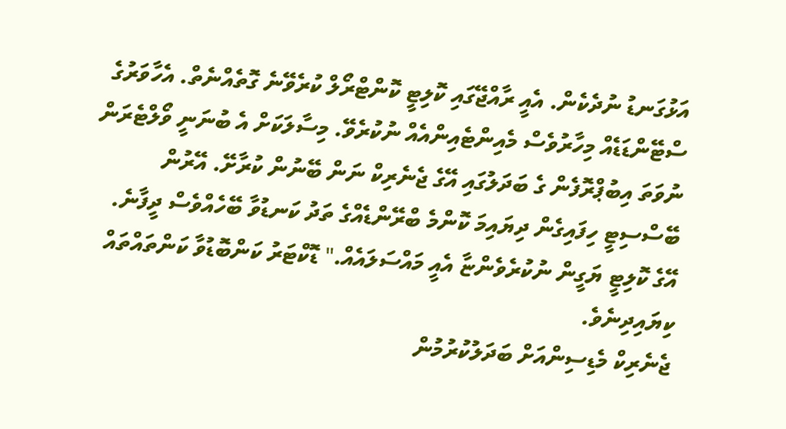އަޅުގަނޑު ނުދެކެން. އެއީ ރާއްޖޭގައި ކޮލިޓީ ކޮންޓްރޯލް ކުރެވޭނެ ގޮތެއްނެތް. އެހާވަރުގެ ސްޓޭންޑަޑެއް މިހާރުވެސް މެއިންޓެއިންއެއް ނުކުރެވޭ. މިސާލަކަށް އެ ބުނަނީ ވޯލްޓެރަން ނުވަތަ އިބުޕްރޮފެން ގެ ބަދަލުގައި އޭގެ ޖެނެރިކް ނަން ބޭނުން ކުރާށޭ. އޭރުން ބޭސްސިޓީ ހިފައިގެން ދިޔައިމަ ކޮންމެ ބްރޭންޑެއްގެ ތަދު ކަނޑުވާ ބޭހެއްވެސް ދީފާނެ. އޭގެ ކޮލިޓީ ޔަގީން ނުކުރެވެންޏާ އެއީ މައްސަލައެއް." ޑޮކްޓަރު ކަންބޮޑުވާ ކަންތައްތައް ކިޔައިދިނެވެ.
ޖެނެރިކް މެޑިސިންއަށް ބަދަލުކުރުމުން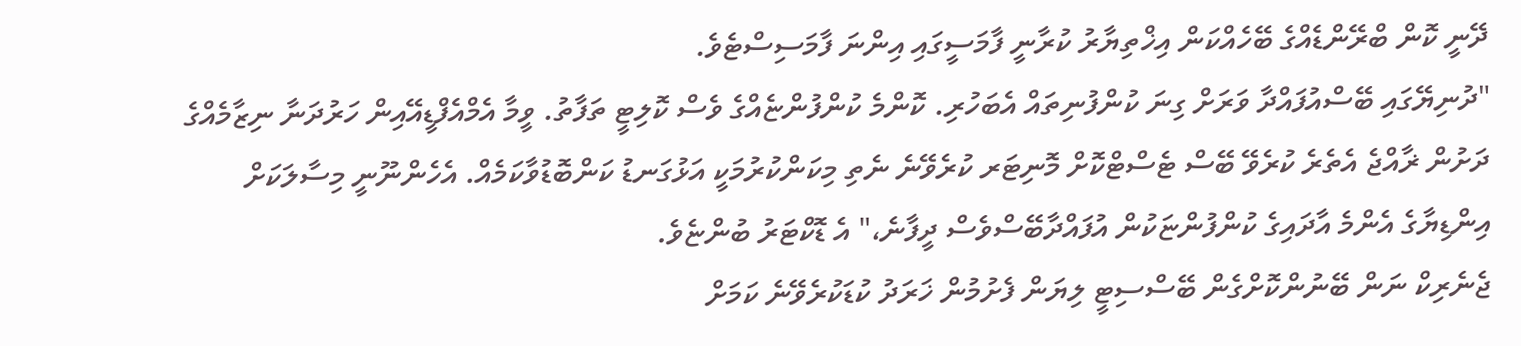ދޭނީ ކޮން ބްރޭންޑެއްގެ ބޭހެއްކަން އިޚްތިޔާރު ކުރާނީ ފާމަސީގައި އިންނަ ފާމަސިސްޓެވެ.
"ދުނިޔޭގައި ބޭސްއުފައްދާ ވަރަށް ގިނަ ކުންފުނިތައް އެބަހުރި. ކޮންމެ ކުންފުންޏެއްގެ ވެސް ކޮލިޓީ ތަފާތު. ވީމާ އެމްއެފްޑީއޭއިން ހަރުދަނާ ނިޒާމެއްގެ ދަށުން ޜާއްޖެ އެތެރެ ކުރެވޭ ބޭސް ޓެސްޓްކޮށް މޮނިޓަރ ކުރެވޭނެ ނެތި މިކަންކުރުމަކީ އަޅުގަނޑު ކަންބޮޑުވާކަމެއް. އެހެންނޫނީ މިސާލަކަށް އިންޑިޔާގެ އެންމެ އާދައިގެ ކުންފުންޏަކުން އުފައްދާބޭސްވެސް ދީފާނެ،" އެ ޑޮކްޓަރު ބުންޏެވެ.
ޖެނެރިކް ނަން ބޭނުންކޮށްގެން ބޭސްސިޓީ ލިޔަން ފެށުމުން ޚަރަދު ކުޑަކުރެވޭނެ ކަމަށް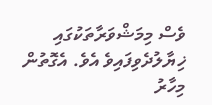ވެސް މިމަޝްވަރާތަކުގައި ޚިޔާލުދެވިފައިވެ އެވެ. އެގޮތުން މިހާރު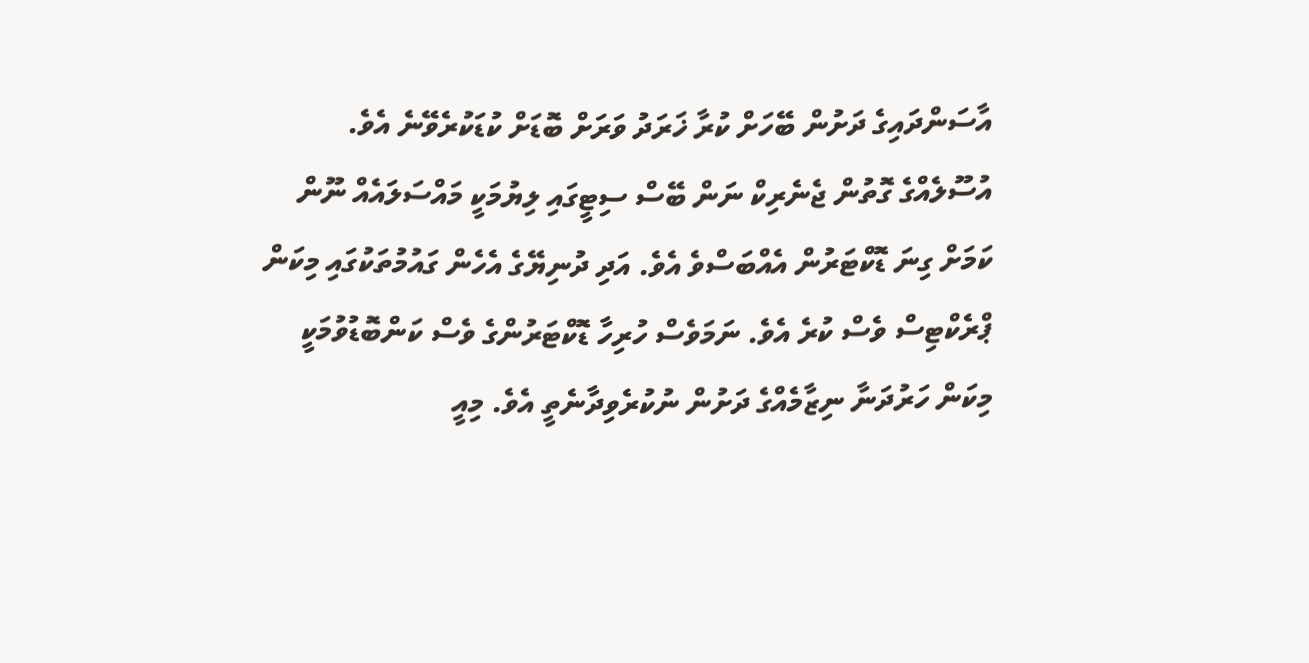އާސަންދައިގެ ދަށުން ބޭހަށް ކުރާ ޚަރަދު ވަރަށް ބޮޑަށް ކުޑަކުރެވޭނެ އެވެ.
އުސޫލެއްގެ ގޮތުން ޖެނެރިކް ނަން ބޭސް ސިޓީގައި ލިޔުމަކީ މައްސަލައެއް ނޫން ކަމަށް ގިނަ ޑޮކްޓަރުން އެއްބަސްވެ އެވެ. އަދި ދުނިޔޭގެ އެހެން ގައުމުތަކުގައި މިކަން ޕްރެކްޓިސް ވެސް ކުރެ އެވެ. ނަމަވެސް ހުރިހާ ޑޮކްޓަރުންގެ ވެސް ކަންބޮޑުވުމަކީ މިކަން ހަރުދަނާ ނިޒާމެއްގެ ދަށުން ނުކުރެވިދާނެތީ އެވެ. މިއީ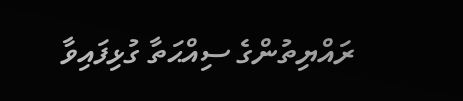ރައްޔިތުންގެ ސިއްޙަތާ ގުޅިފައިވާ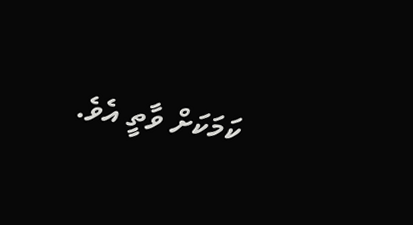ކަމަކަށް ވާތީ އެވެ.